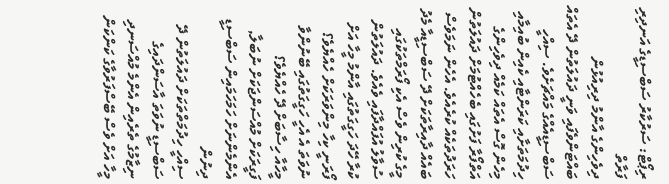ރިޕޯޓް: ސަރުކާރު ސަބްސިޑީގެ އަނދިރި ފަރާތް
ދިވެހިންގެ އާންމު ދިރިއުޅުން ބައްޓަންވެފައި ވަނީ ދައުލަތުން ދޭ އެތައް ސަބްސިޑީއެއްގެ މައްޗަށެވެ. ސިއްހީ ހިދުމަތަށާއި ކަރަންޓާއި ކެއިން ބުއިމާއި މިހެން ގޮސް އެތައް ކަމެއް ދިވެހިންގެ އަތްފޯރާ ފަށުގައި ބެހެއްޓުމަށް ދައުލަތުން ހަރަދުތަކެއް ކުރެއެވެ. އެހެން ނަމަވެސް ބައެއް ދާއިރާތަކަށް ދޭ ސަބްސިޑީއާ މެދު މީގެ ކުރިން ވެސް އެކި ފޯރަމްތަކުގައި ސުވާލު އުފައްދާފައި ވެއެވެ. ދައުލަތުން ކުރާ ހޭދަ ހަގީގަތުގައި އާންމު މީހާ އަށް ފޯރަނީ ކިހާ މިންވަރަކަށް ހެއްޔެވެ؟ ނުވަތަ އެ އެހީ ހަގީގަތުގައި ބޭނުންވާ މީހާއާ ހިސާބަށް ދޭ ހެއްޔެވެ؟
ފަގީރަކަށް މުއްސަންޖަކަށް ނުބަލާ, އެންމެންނަށް ހަމަހަމައިން ސަބްސިޑީ ދިނުން
ސިއްހީ ހިދުމަތްތަކަށް ދައުލަތުން ދޭ ސަބްސިޑީ ނުވަތަ އާސަންދައިގެ ނިޒާމުގެ ތެރެއިން އެންމެ މުއްސަނދި މީހާ އަށް ވެސް ބޭސްފަރުވާގެ ކަންކަން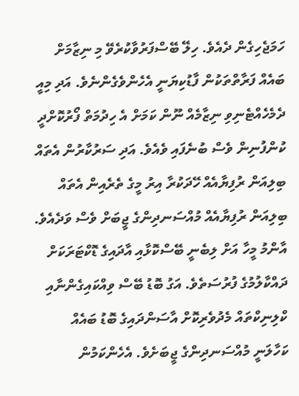ހަމަޖެހިގެން ދެއެވެ. ހިލޭ ބޭސްފަރުވާކުރެވޭ މި ނިޒާމަށް ބައެއް ފަރާތްތަކުން ފާޑުކިޔަނީ އެހެންވެގެންނެވެ. އަދި މިއީ ދެމެހެއްޓެނިވި ނިޒާމެއް ނޫން ކަމަށް އެ ހިދުމަތް ފޯރުކޮށްދީ ކުންފުނިން ވެސް ބުނެފައި ވެއެވެ. އަދި ސަރުކާރުން އެތައް ބިލިއަން ރުފިޔާއެއް ހޭދަކުރާ އިރު މީގެ ތެރެއިން އެތައް ބިލިއަން ރުފިޔާއެއް މުއްސަނދިންގެ ޖީބަށް ވެސް ވަދެއެވެ. އާންމު މީހާ އަށް ލިބެނީ ބޭސްކޮޅާއި އާދައިގެ ޑޮކްޓަރަކަށް ދައްކާލުމުގެ ފުރުސަތެވެ. އަގު ބޮޑު ބޭސް ވިއްކައިގެންނާއި ކްލިނިކްތައް މެދުވެރިކޮށް އާސަންދައިގެ ބޮޑު ބައެއް ކަހާލަނީ މުއްސަނދިންގެ ޖީބަށެވެ. އެހެންކަމުން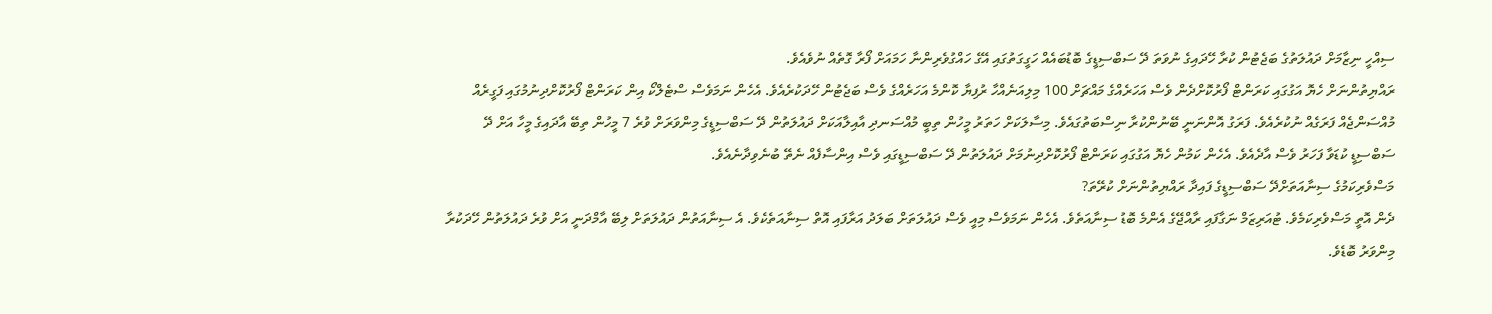ސިއްހީ ނިޒާމަށް ދައުލަތުގެ ބަޖެޓުން ކުރާ ހޭދައިގެ ނުވަތަ ދޭ ސަބްސިޑީގެ ބޮޑުބައެއް ހަގީގަތުގައި އޭގެ ހައްގުވެރިންނާ ހަމައަށް ފޯރާ ގޮތެއް ނުވެއެވެ.
ރައްޔިތުންނަށް ހެޔޮ އަގުގައި ކަރަންޓް ފޯރުކޮށްދެން ވެސް އަހަރެއްގެ މައްޗަށް 100 މިލިއަނެއްހާ ރުފިޔާ ކޮންމެ އަހަރެއްގެ ވެސް ބަޖެޓުން ހޭދަކުރެއެވެ. އެހެން ނަމަވެސް ސްޓެލްކޯ އިން ކަރަންޓް ފޯރުކޮށްދިނުމުގައި ފަގީރެއް މުއްސަންޖެއް ފަރަގެއް ނުކުރެއެވެ. ފަރަގު އޮންނަނީ ބޭނުންކުރާ ނިސްބަތުގައެވެ. މިސާލަކަށް ހަތަރު މީހުން ތިބީ މުއްސަނދި އާއިލާއަކަށް ދައުލަތުން ދޭ ސަބްސިޑީގެ މިންވަރަށް ވުރެ 7 މީހުން ތިބޭ އާދައިގެ މީހާ އަށް ދޭ ސަބްސިޑީ ކުޑަވާ ފަހަރު ވެސް އާދެއެވެ. އެހެން ކަމުން ހެޔޮ އަގުގައި ކަރަންޓް ފޯރުކޮށްދިނުމަށް ދައުލަތުން ދޭ ސަބްސިޑީގައި ވެސް އިންސާފެއް ނެތޭ ބުނެވިދާނެއެވެ.
މަސްވެރިކަމުގެ ސިނާއަތަށްދޭ ސަބްސިޑީގެ ފައިދާ ރައްޔިތުންނަށް ކުރޭތަ?
ދެން އޮތީ މަސްވެރިކަމެވެ. ޓުއަރިޒަމް ނަގާފައި ރާއްޖޭގެ އެންމެ ބޮޑު ސިނާއަތެވެ. އެހެން ނަމަވެސް މިއީ ވެސް ދައުލަތަށް ބަލަދު އަރާފައި އޮތް ސިނާއަތެކެވެ. އެ ސިނާއަތުން ދައުލަތަށް ލިބޭ އާމްދަނީ އަށް ވުރެ ދައުލަތުން ހޭދަކުރާ މިންވަރު ބޮޑެވެ.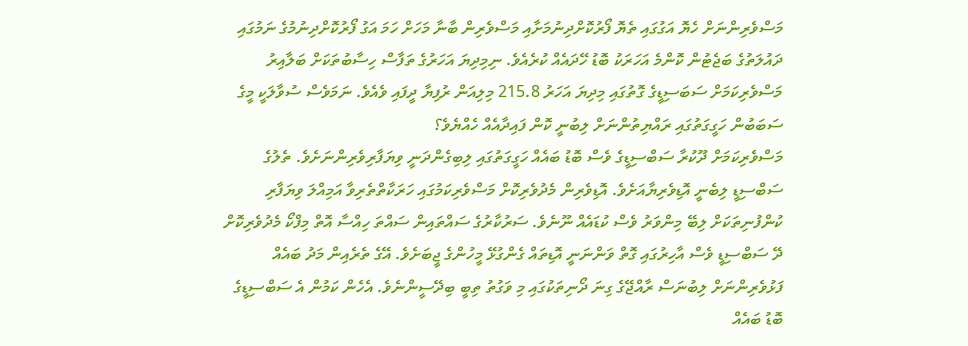މަސްވެރިންނަށް ހެޔޮ އަގުގައި ތެޔޮ ފޯރުކޮށްދިނުމަށާއި މަސްވެރިން ބާނާ މަހަށް ހަމަ އަގު ފޯރުކޮށްދިނުމުގެ ނަމުގައި ދައުލަތުގެ ބަޖެޓުން ކޮންމެ އަހަރަކު ބޮޑު ހޭދައެއް ކުރެއެވެ. ނިމިދިޔަ އަހަރުގެ ތަފާސް ހިސާބުތަކަށް ބަލާއިރު މަސްވެރިކަމަށް ސަބަސިޑީގެ ގޮތުގައި މިދިޔަ އަހަރު 215.8 މިލިއަން ރުފިޔާ ދީފައި ވެއެވެ. ނަމަވެސް ސުވާލަކީ މީގެ ސަބަބުން ހަގީގަތުގައި ރައްޔިތުންނަށް ލިބުނީ ކޮން ފައިދާއެއް ހެއްޔެވެ؟
މަސްވެރިކަމަށް ދޫކުރާ ސަބްސިޑީގެ ވެސް ބޮޑު ބައެއް ހަގީގަތުގައި ލިބިގެންދަނީ ވިޔަފާރިވެރިންނަށެވެ. ތެލުގެ ސަބްސިޑީ ލިބެނީ އޮޑިވެރިޔާއަށެވެ. އޮޑިވެރިން މެދުވެރިކޮށް މަސްވެރިކަމުގައި ހަރަކާތްތެރިވާ އަމިއްލަ ވިޔަފާރި ކުންފުނިތަކަށް ލިބޭ މިންވަރު ވެސް ކުޑައެއް ނޫނެވެ. ސަރުކާރުގެ ސައްތައިން ސައްތަ ހިއްސާ އޮތް މިފްކޯ މެދުވެރިކޮށް ދޭ ސަބްސިޑީ ވެސް އާހިރުގައި ގޮތް ވަންނަނީ އޮޑިތައް ގެންގުޅޭ މީހުންގެ ޖީބަށެވެ. އޭގެ ތެރެއިން މަދު ބައެއް ފަޅުވެރިންނަށް ލިބުނަސް ރާއްޖޭގެ ގިނަ ދޯނިތަކުގައި މި ވަގުތު ތިބީ ބިދޭސީންނެވެ. އެހެން ކަމުން އެ ސަބްސިޑީގެ ބޮޑު ބައެއް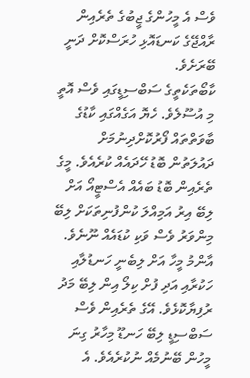ވެސް އެ މީހުންގެ ޖީބުގެ ތެރެއިން ރާއްޖޭގެ ކަނޑައޮޅި ހުރަސްކޮށް ދަނީ ބޭރަށެވެ.
ކާބޯތަކެތީގެ ސަބްސިޑީގައި ވެސް އޮތީ މި އުސޫލެވެ. ހެޔޮ އަގެއްގައި ކާޑުގެ ބާވަތްތައް ފޯރުކޮށްދިނުމަށް ދައުލަތުން ބޮޑު ހޭދައެއް ކުރެއެވެ. މީގެ ތެރެއިން ބޮޑު ބައެއް އެސްޓީއޯ އަށް ލިބޭ އިރު އަމިއްލަ ކުންފުނިތަކަށް ލިބޭ މިންވަރު ވެސް ވަކި ކުޑައެއް ނޫނެވެ. އާންމު މީހާ އަށް ލިބެނީ ހަނޑުލާއި ހަކުރާއި އަދި ފުށް ކިލޯ އިން ލިބޭ މަދު ރުފިޔާކޮޅެވެ. އޭގެ ތެރެއިން ވެސް ސަބްސިޑީ ލިބޭ ހަނޑޫ މިހާރު ގިނަ މީހުން ބޭނުމެއް ނުކުރެއެވެ. އެ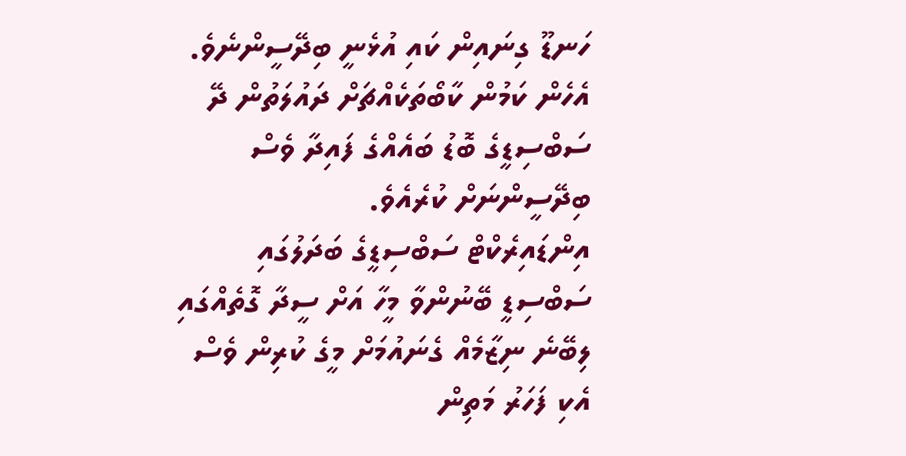ހަނޑޫ ގިނައިން ކައި އުޅެނީ ބިދޭސީންނެވެ. އެހެން ކަމުން ކާބޯތަކެއްޗަށް ދައުލަތުން ދޭ ސަބްސިޑީގެ ބޮޑު ބައެއްގެ ފައިދާ ވެސް ބިދޭސީންނަށް ކުރެއެވެ.
އިންޑައިރެކްޓް ސަބްސިޑީގެ ބަދަލުގައި ސަބްސިޑީ ބޭނުންވާ މީހާ އަށް ސީދާ ގޮތެއްގައި ލިބޭނެ ނިޒާމެއް ގެނައުމަށް މީގެ ކުރިން ވެސް އެކި ފަހަރު މަތިން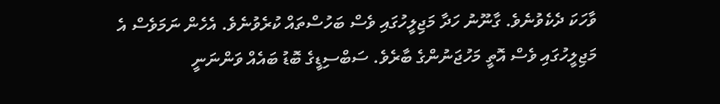ވާހަކަ ދެކެވުނެވެ. ގާނޫނު ހަދާ މަޖިލީހުގައި ވެސް ބަހުސްތައް ކުރެވުނެވެ. އެހެން ނަމަވެސް އެ މަޖިލީހުގައި ވެސް އޮތީ މަހުޖަނުންގެ ބާރެވެ. ސަބްސިޑީގެ ބޮޑު ބައެއް ވަންނަނީ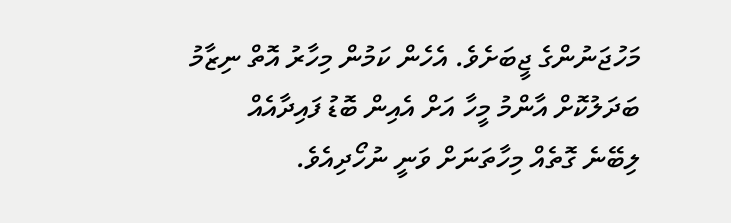މަހުޖަނުންގެ ޖީބަށެވެ. އެހެން ކަމުން މިހާރު އޮތް ނިޒާމު ބަދަލުކޮށް އާންމު މީހާ އަށް އެއިން ބޮޑު ފައިދާއެއް ލިބޭނެ ގޮތެއް މިހާތަނަށް ވަނީ ނުހޯދިއެވެ.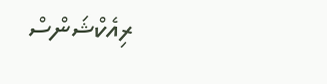ރިއެކްޝަންސް